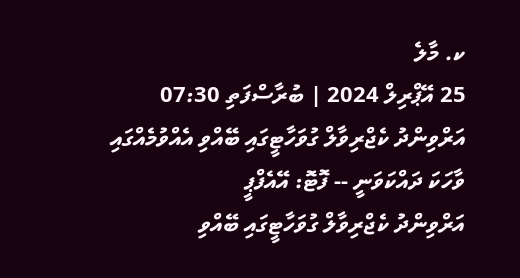ކ. މާލެ
25 އޭޕްރިލް 2024 | ބުރާސްފަތި 07:30
އަރްވިންދު ކެޖްރިވާލް ގުވަހާޓީގައި ބޭއްވި އެއްވުމެއްގައި ވާހަކަ ދައްކަވަނީ -- ފޮޓޮ: އޭއެފްޕީ
އަރްވިންދު ކެޖްރިވާލް ގުވަހާޓީގައި ބޭއްވި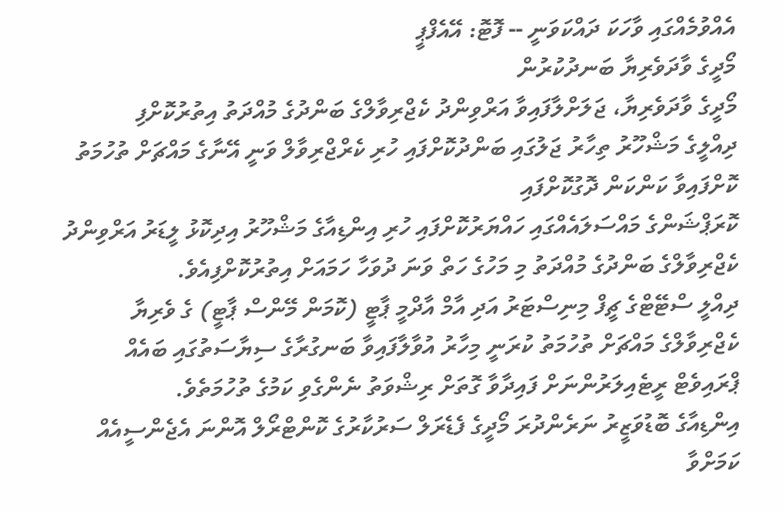އެއްވުމެއްގައި ވާހަކަ ދައްކަވަނީ -- ފޮޓޮ: އޭއެފްޕީ
މޯދީގެ ވާދަވެރިޔާ ބަނދުކުރުން
މޯދީގެ ވާދަވެރިޔާ، ޖަލަށްލާފައިވާ އަރްވިންދު ކެޖްރިވާލްގެ ބަންދުގެ މުއްދަތު އިތުރުކޮށްފި
ދިއްލީގެ މަޝްހޫރު ތިހާރު ޖަލުގައި ބަންދުކޮށްފައި ހުރި ކެރްޖްރިވާލް ވަނީ އޭނާގެ މައްޗަށް ތުހުމަތު ކޮށްފައިވާ ކަންކަން ދޮގުކޮށްފައި
ކޮރަޕްޝަންގެ މައްސަލައެއްގައި ހައްޔަރުކޮށްފައި ހުރި އިންޑިއާގެ މަޝްހޫރު އިދިކޮޅު ލީޑަރު އަރްވިންދު ކެޖްރިވާލްގެ ބަންދުގެ މުއްދަތު މި މަހުގެ ހަތް ވަނަ ދުވަހާ ހަމައަށް އިތުރުކޮށްފިއެވެ.
ދިއްލީ ސްޓޭޓްގެ ޗީފް މިނިސްޓަރު އަދި އާމް އާދްމީ ޕާޓީ (ކޮމަން މޭންސް ޕާޓީ) ގެ ވެރިޔާ ކެޖްރިވާލްގެ މައްޗަށް ތުހުމަތު ކުރަނީ މިހާރު އުވާލާފައިވާ ބަނގުރާގެ ސިޔާސަތުގައި ބައެއް ޕްރައިވެޓް ރީޓެއިލަރުންނަށް ފައިދާވާ ގޮތަށް ރިޝްވަތު ނެންގެވި ކަމުގެ ތުހުމަތެވެ.
އިންޑިއާގެ ބޮޑުވަޒީރު ނަރެންދުރަ މޯދީގެ ފެޑެރަލް ސަރުކާރުގެ ކޮންޓްރޯލް އޮންނަ އެޖެންސީއެއް ކަމަށްވާ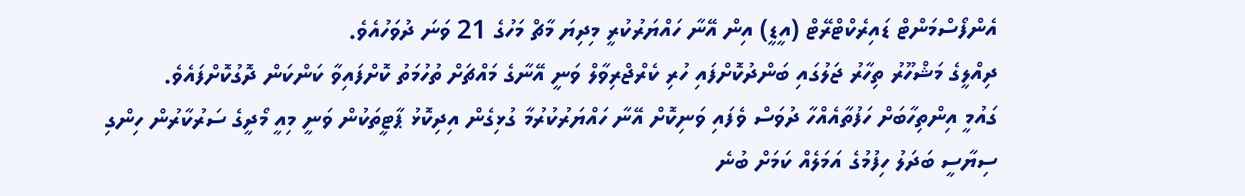އެންފޯސްމަންޓް ޑައިރެކްޓްރޭޓް (އީޑީ) އިން އޭނާ ހައްޔަރުކުރީ މިދިޔަ މާޗް މަހުގެ 21 ވަނަ ދުވަހުއެވެ.
ދިއްލީގެ މަޝްހޫރު ތިހާރު ޖަލުގައި ބަންދުކޮށްފައި ހުރި ކެރްޖްރިވާލް ވަނީ އޭނާގެ މައްޗަށް ތުހުމަތު ކޮށްފައިވާ ކަންކަން ދޮގުކޮށްފައެވެ.
ގައުމީ އިންތިހާބަށް ހަފުތާއެއްހާ ދުވަސް ވެފައި ވަނިކޮށް އޭނާ ހައްޔަރުކުރުމާ ގުޅިގެން އިދިކޮޅު ޕާޓީތަކުން ވަނީ މިއީ މޯދީގެ ސަރުކާރުން ހިންގި ސިޔާސީ ބަދަލު ހިފުމުގެ އަމަލެއް ކަމަށް ބުނެ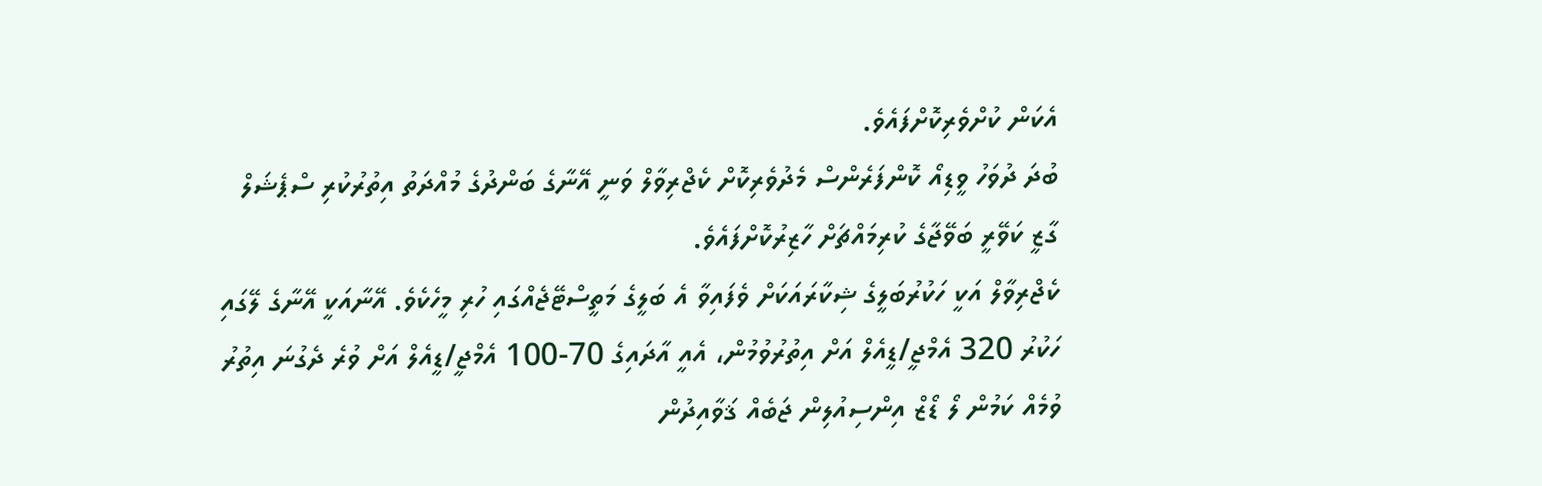އެކަން ކުށްވެރިކޮށްފައެވެ.
ބުދަ ދުވަހު ވީޑިއޯ ކޮންފަރެންސް މެދުވެރިކޮށް ކެޖްރިވާލް ވަނީ އޭނާގެ ބަންދުގެ މުއްދަތު އިތުރުކުރި ސްޕެޝަލް ގާޒީ ކަވޭރީ ބަވޭޖާގެ ކުރިމައްޗަށް ހާޒިރުކޮށްފައެވެ.
ކެޖްރިވާލް އަކީ ހަކުރުބަލީގެ ޝިކާރައަކަށް ވެފައިވާ އެ ބަލީގެ މަތީސްޓޭޖެއްގައި ހުރި މީހެކެވެ. އޭނާއަކީ އޭނާގެ ލޭގައި ހަކުރު 320 އެމްޖީ/ޑީއެލް އަށް އިތުރުވުމުން، އެއީ އާދައިގެ 70-100 އެމްޖީ/ޑީއެލް އަށް ވުރެ ދެގުނަ އިތުރު ވުމެއް ކަމުން ލޯ ޑޯޒް އިންސިއުލިން ޖަބެއް ޤަވާއިދުން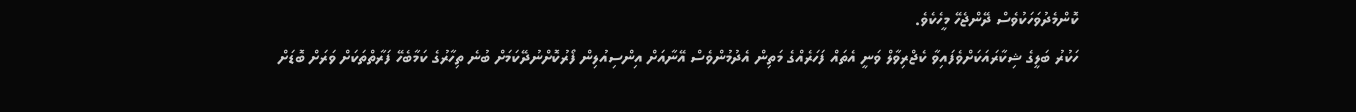ކޮންމެދުވަހަކުވެސް ދޭންޖެހޭ މީހެކެވެ.
ހަކުރު ބަލީގެ ޝިކާރައަކަށްވެފައިވާ ކެޖްރިވާލް ވަނީ އެތައް ފަހަރެއްގެ މަތިން އެދުމުންވެސް އޭނާއަށް އިންސިއުލިން ފޯރުކޮށްނުދޭކަމަށް ބުނެ ތިހާރުގެ ކަމާބެހޭ ފަރާތްތަކަށް ވަރަށް ބޮޑަށް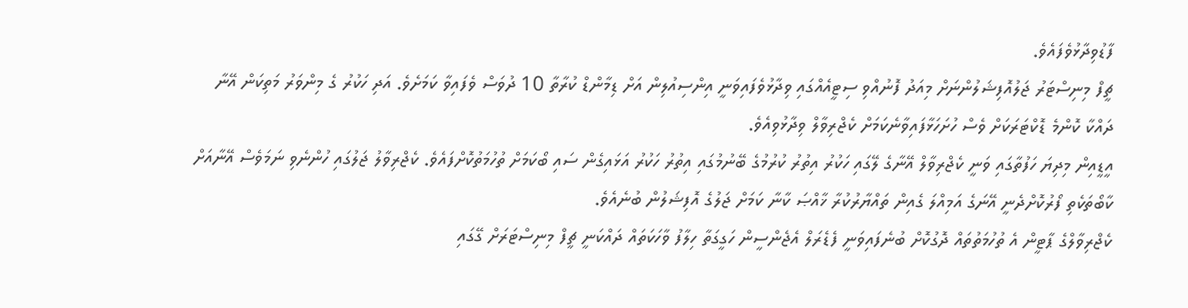ފާޑުވިދާޅުވެފައެވެ.
ޗީފް މިނިސްޓަރު ޖަލުއޮފިޝަލުންނަށް މިއަދު ފޮނުއްވި ސިޓީއެއްގައި ވިދާޅުވެފައިވަނީ އިންސިއުލިން އަށް ޑިމާންޑް ކުރާތާ 10 ދުވަސް ވެފައިވާ ކަމަށެވެ. އަދި ހަކުރު ގެ މިންވަރު މަތިކަން އޭނާ ދައްކާ ކޮންމެ ޑޮކްޓަރަކަށް ވެސް ހުށަހަޅާފައިވާނެކަމަށް ކެޖްރިވާލް ވިދާޅުވިއެވެ.
އީޑީއިން މިދިޔަ ހަފުތާގައި ވަނީ ކެޖްރިވާލް އޭނާގެ ލޭގައި ހަކުރު އިތުރު ކުރުމުގެ ބޭނުމުގައި އިތުރު ހަކުރު އަޅައިގެން ސައި ބޯކަމަށް ތުހުމަތުކޮށްފައެވެ. ކެޖްރިވާލު ޖަލުގައި ހުންނެވި ނަމަވެސް އޭނާއަށް ކާބޯތަކެތި ފޯރުކޮށްދެނީ އޭނަގެ އަމިއްލަ ގެއިން ތައްޔާރުކުރާ ޚާއްޞަ ކާނާ ކަމަށް ޖަލުގެ އޮފިޝަލުން ބުނެއެވެ.
ކެޖްރިވާލްގެ ޕާޓީން އެ ތުހުމަތުތައް ދޮގުކޮށް ބުނެފައިވަނީ ފެޑެރަލް އެޖެންސީން ހަގީގަތާ ހިލާފު ވާހަކަތައް ދައްކަނީ ޗީފް މިނިސްޓަރަށް ގޭގައި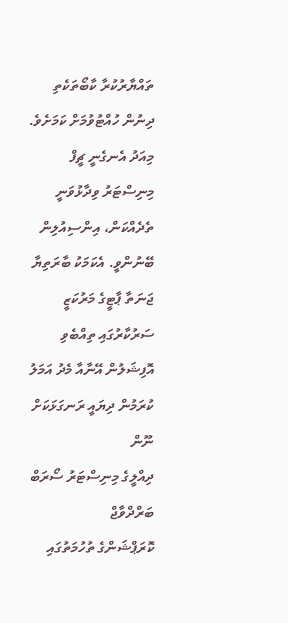ތައްޔާރުކުރާ ކާބޯތަކެތި ދިނުން ހުއްޓުވުމަށް ކަމަށެވެ.
މިއަދު އެނގެނީ ޗީފް މިނިސްޓަރު ވިދާޅުވަނީ ތެދެއްކަން، އިންސިއުލިން ބޭނުންވީ. އެކަމަކު ބާރަތިޔާ ޖަނަތާ ޕާޓީގެ މަރުކަޒީ ސަރުކާރުގައި ތިއްބެވި އޮފިޝަލުން އޭނާއާ މެދު އަމަލު ކުރަމުން ދިޔައީ ރަނގަޅަކަށް ނޫން
ދިއްލީގެ މިނިސްޓަރު ސޯރަބް ބަރްދްވާޖް
ކޮރަޕްޝަންގެ ތުހުމަތުގައި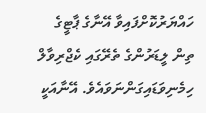ހައްޔަރުކޮށްފައިވާ އޭނާގެ ޕާޓީގެ ތިން ލީޑަރުންގެ ތެރޭގައި ކެޖްރިވާލް ހިމެނިވަޑައިގަންނަވައެވެ. އޭނާއަކީ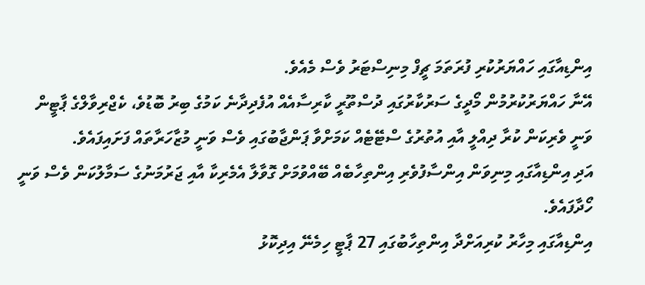އިންޑިއާގައި ހައްޔަރުކުރި ފުރަތަމަ ޗީފް މިނިސްޓަރު ވެސް މެއެވެ.
އޭނާ ހައްޔަރުކުރުމުން މޯދީގެ ސަރުކާރުގައި ދުސްތޫރީ ކާރިސާއެއް އުފެދިދާނެ ކަމުގެ ބިރު ބޮޑުވެ، ކެޖްރިވާލްގެ ޕާޓީން ވަނީ ވެރިކަން ކުރާ ދިއްލީ އާއި އުތުރުގެ ސްޓޭޓެއް ކަމަށްވާ ޕަންޖާބުގައި ވެސް ވަނީ މުޒާހަރާތައް ފަށައިފައެވެ.
އަދި އިންޑިއާގައި މިނިވަން އިންސާފުވެރި އިންތިހާބެއް ބޭއްވުމަށް ގޮވާލާ އެމެރިކާ އާއި ޖަރުމަނުގެ ސަމާލުކަން ވެސް ވަނީ ހޯދާފައެވެ.
އިންޑިއާގައި މިހާރު ކުރިއަށްދާ އިންތިހާބުގައި 27 ޕާޓީ ހިމެނޭ އިދިކޮޅު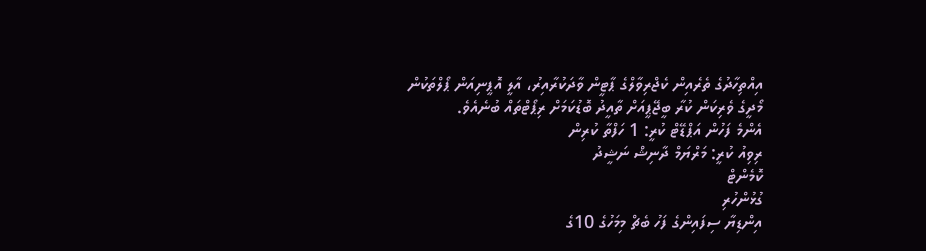އިއްތިހާދުގެ ތެރެއިން ކެޖްރިވާލްގެ ޕާޓީން ވާދަކުރާއިރު، އާލީ އޮޕީނިއަން ޕޯލްތަކުން މޯދީގެ ވެރިކަން ކުރާ ބީޖޭޕީއަށް ތާއީދު ބޮޑުކަމަށް ރިޕޯޓްތައް ބުނެއެވެ.
އެންމެ ފަހުން އަޕްޑޭޓް ކުރީ: 1 ހަފްތާ ކުރިން
ރިވިއު ކުރީ: މަރްޔަމް ދާނިޝް ނަޝީދު
ކޮމެންޓް
ގުޅުންހުރި
އިންޑިޔާ ސިފައިންގެ ފަހު ބެޗް މިމަހުގެ 10ގެ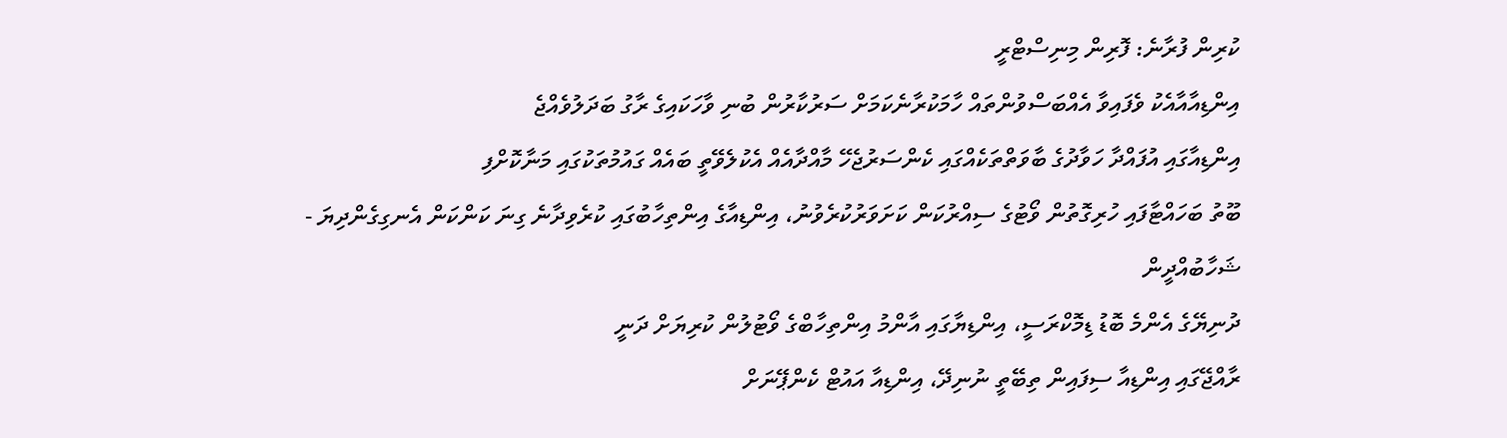ކުރިން ފުރާނެ: ފޮރިން މިނިސްޓްރީ
އިންޑިއާއާއެކު ވެފައިވާ އެއްބަސްވުންތައް ހާމަކުރާނެކަމަށް ސަރުކާރުން ބުނި ވާހަކައިގެ ރާގު ބަދަލުވެއްޖެ
އިންޑިއާގައި އުފައްދާ ހަވާދުގެ ބާވަތްތަކެއްގައި ކެންސަރުޖެހޭ މާއްދާއެއް އެކުލެވޭތީ ބައެއް ގައުމުތަކުގައި މަނާކޮށްފި
ބޫތު ބަހައްޓާފައި ހުރިގޮތުން ވޯޓުގެ ސިއްރުކަން ކަށަވަރުކުރެވުނު، އިންޑިއާގެ އިންތިހާބުގައި ކުރެވިދާނެ ގިނަ ކަންކަން އެނގިގެންދިޔަ - ޝަހާބުއްދީން
ދުނިޔޭގެ އެންމެ ބޮޑު ޑިމޮކްރަސީ، އިންޑިޔާގައި އާންމު އިންތިހާބްގެ ވޯޓުލުން ކުރިޔަށް ދަނީ
ރާއްޖޭގައި އިންޑިއާ ސިފައިން ތިބޭތީ ނުނިދޭ، އިންޑިއާ އައުޓް ކެންޕޭނަށް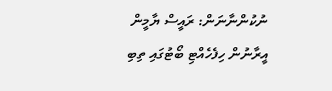ނުކުންނާނަން: ރައީސް ޔާމީން
އީރާނުން ހިފެހެއްޓި ބޯޓުގައި ތިބި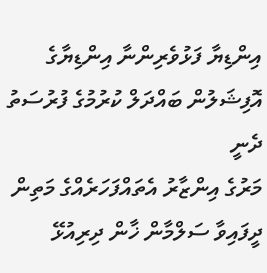އިންޑިޔާ ފަޅުވެރިންނާ އިންޑިޔާގެ އޮފިޝަލުން ބައްދަލް ކުރުމުގެ ފުރުސަތު ދެނީ
މަރުގެ އިންޒާރު އެތައްފަހަރެއްގެ މަތިން ދީފައިވާ ސަލްމާން ޚާން ދިރިއުޅޭ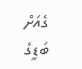ގެއަށް ބަޑީގެ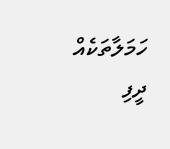ހަމަލާތަކެއް ދީފި